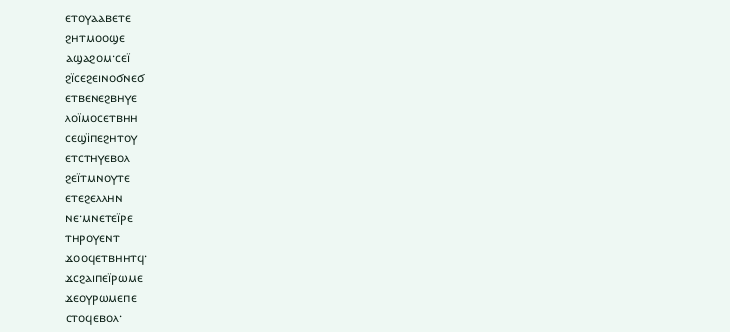ⲉⲧⲟⲩⲁⲁⲃⲉⲧⲉ
ϩⲏⲧⲙⲟⲟϣⲉ
ⲁϣⲁϩⲟⲙ·ⲥⲉⲓ̈
ϩⲓ̈ⲥⲉϩⲉⲓⲛⲟϭⲛⲉϭ
ⲉⲧⲃⲉⲛⲉϩⲃⲏⲩⲉ
ⲗⲟⲓ̈ⲙⲟⲥⲉⲧⲃⲏⲏ
ⲥⲉϣⲓ̈ⲡⲉϩⲏⲧⲟⲩ
ⲉⲧⲥⲧⲏⲩⲉⲃⲟⲗ
ϩⲉⲓ̈ⲧⲙⲛⲟⲩⲧⲉ
ⲉⲧⲉϩⲉⲗⲗⲏⲛ
ⲛⲉ·ⲙⲛⲉⲧⲉⲓ̈ⲣⲉ
ⲧⲏⲣⲟⲩⲉⲛⲧ
ϫⲟⲟϥⲉⲧⲃⲏⲏⲧϥ·
ϫⲥϩⲁⲓⲡⲉⲓ̈ⲣⲱⲙⲉ
ϫⲉⲟⲩⲣⲱⲙⲉⲡⲉ
ⲥⲧⲟϥⲉⲃⲟⲗ·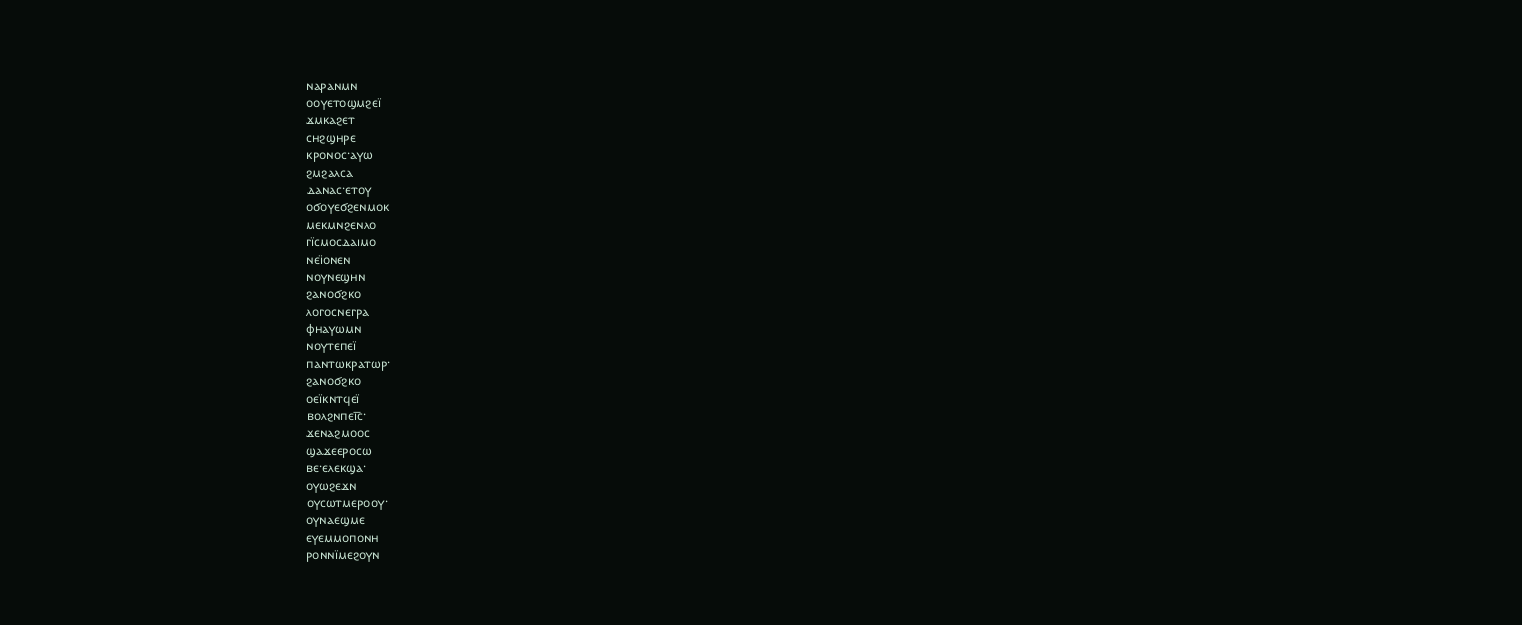ⲛⲁⲣⲁⲛⲙⲛ
ⲟⲟⲩⲉⲧⲟϣⲙϩⲉⲓ̈
ϫⲙⲕⲁϩⲉⲧ
ⲥⲏϩϣⲏⲣⲉ
ⲕⲣⲟⲛⲟⲥ·ⲁⲩⲱ
ϩⲙϩⲁⲗⲥⲁ
ⲇⲁⲛⲁⲥ·ⲉⲧⲟⲩ
ⲟϭⲟⲩⲉϭϩⲉⲛⲙⲟⲕ
ⲙⲉⲕⲙⲛϩⲉⲛⲗⲟ
ⲅⲓ̈ⲥⲙⲟⲥⲇⲁⲓⲙⲟ
ⲛⲉⲓ̈ⲟⲛⲉⲛ
ⲛⲟⲩⲛⲉϣⲏⲛ
ϩⲁⲛⲟϭϩⲕⲟ
ⲗⲟⲅⲟⲥⲛⲉⲅⲣⲁ
ⲫⲏⲁⲩⲱⲙⲛ
ⲛⲟⲩⲧⲉⲡⲉⲓ̈
ⲡⲁⲛⲧⲱⲕⲣⲁⲧⲱⲣ·
ϩⲁⲛⲟϭϩⲕⲟ
ⲟⲉⲓ̈ⲕⲛⲧϥⲉⲓ̈
ⲃⲟⲗϩⲛⲡⲉⲓ︤ⲥ︥·
ϫⲉⲛⲁϩⲙⲟⲟⲥ
ϣⲁϫⲉⲉⲣⲟⲥⲱ
ⲃⲉ·ⲉⲗⲉⲕϣⲁ·
ⲟⲩⲱϩⲉϫⲛ
ⲟⲩⲥⲱⲧⲙⲉⲣⲟⲟⲩ·
ⲟⲩⲛⲁⲉϣⲙⲉ
ⲉⲩⲉⲙⲙⲟⲡⲟⲛⲏ
ⲣⲟⲛⲛⲓ̈ⲙⲉϩⲟⲩⲛ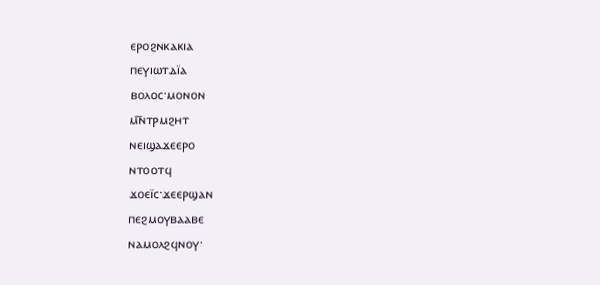ⲉⲣⲟϩⲛⲕⲁⲕⲓⲁ
ⲡⲉⲩⲓⲱⲧⲇⲓ̈ⲁ
ⲃⲟⲗⲟⲥ·ⲙⲟⲛⲟⲛ
ⲙ︤ⲛ︥ⲧⲣⲙϩⲏⲧ
ⲛⲉⲓϣⲁϫⲉⲉⲣⲟ
ⲛⲧⲟⲟⲧϥ
ϫⲟⲉⲓ̈ⲥ·ϫⲉⲉⲣϣⲁⲛ
ⲡⲉϩⲙⲟⲩⲃⲁⲁⲃⲉ
ⲛⲁⲙⲟⲗϩϥⲛⲟⲩ·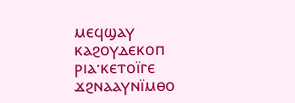ⲙⲉϥϣⲁⲩ
ⲕⲁϩⲟⲩⲇⲉⲕⲟⲡ
ⲣⲓⲁ·ⲕⲉⲧⲟⲓ̈ⲅⲉ
ϫϩⲛⲁⲁⲩⲛⲓ̈ⲙⲑⲟ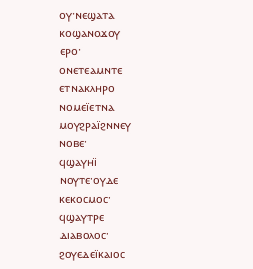ⲟⲩ·ⲛⲉϣⲁⲧⲁ
ⲕⲟϣⲁⲛⲟϫⲟⲩ
ⲉⲣⲟ·
ⲟⲛⲉⲧⲉⲁⲙⲛⲧⲉ
ⲉⲧⲛⲁⲕⲗⲏⲣⲟ
ⲛⲟⲙⲉⲓ̈ⲉⲧⲛⲁ
ⲙⲟⲩϩⲣⲁⲓ̈ϩⲛⲛⲉⲩ
ⲛⲟⲃⲉ·
ϥϣⲁⲩⲏⲓ̈
ⲛⲟⲩⲧⲉ·ⲟⲩⲇⲉ
ⲕⲉⲕⲟⲥⲙⲟⲥ·
ϥϣⲁⲩⲧⲣⲉ
ⲇⲓⲁⲃⲟⲗⲟⲥ·
ϩⲟⲩⲉⲇⲉⲓ̈ⲕⲁⲓⲟⲥ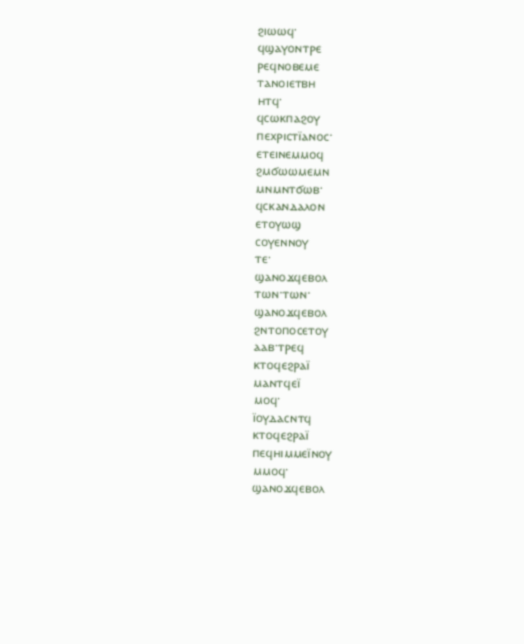ϩⲓⲱⲱϥ·
ϥϣⲁⲩⲟⲛⲧⲣⲉ
ⲣⲉϥⲛⲟⲃⲉⲙⲉ
ⲧⲁⲛⲟⲓⲉⲧⲃⲏ
ⲏⲧϥ·
ϥⲥⲱⲕⲡⲁϩⲟⲩ
ⲡⲉⲭⲣⲓⲥⲧⲓ̈ⲁⲛⲟⲥ·
ⲉⲧⲉⲓⲛⲉⲙⲙⲟϥ
ϩⲙϭⲱⲱⲙⲉⲙⲛ
ⲙⲛⲙⲛⲧϭⲱⲃ·
ϥⲥⲕⲁⲛⲇⲁⲗⲟⲛ
ⲉⲧⲟⲩⲱϣ
ⲥⲟⲩⲉⲛⲛⲟⲩ
ⲧⲉ·
ϣⲁⲛⲟϫϥⲉⲃⲟⲗ
ⲧⲱⲛ·ⲧⲱⲛ·
ϣⲁⲛⲟϫϥⲉⲃⲟⲗ
ϩⲛⲧⲟⲡⲟⲥⲉⲧⲟⲩ
ⲁⲁⲃ·ⲧⲣⲉϥ
ⲕⲧⲟϥⲉϩⲣⲁⲓ̈
ⲙⲁⲛⲧϥⲉⲓ̈
ⲙⲟϥ·
ⲓ̈ⲟⲩⲇⲁⲥⲛⲧϥ
ⲕⲧⲟϥⲉϩⲣⲁⲓ̈
ⲡⲉϥⲏⲓⲙⲙⲉⲓ̈ⲛⲟⲩ
ⲙⲙⲟϥ·
ϣⲁⲛⲟϫϥⲉⲃⲟⲗ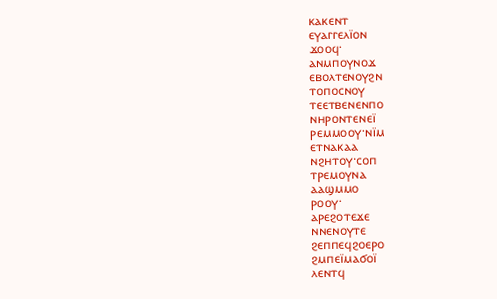ⲕⲁⲕⲉⲛⲧ
ⲉⲩⲁⲅⲅⲉⲗⲓ̈ⲟⲛ
ϫⲟⲟϥ·
ⲁⲛⲙⲡⲟⲩⲛⲟϫ
ⲉⲃⲟⲗⲧⲉⲛⲟⲩϩⲛ
ⲧⲟⲡⲟⲥⲛⲟⲩ
ⲧⲉⲉⲧⲃⲉⲛⲉⲛⲡⲟ
ⲛⲏⲣⲟⲛⲧⲉⲛⲉⲓ̈
ⲣⲉⲙⲙⲟⲟⲩ·ⲛⲓ̈ⲙ
ⲉⲧⲛⲁⲕⲁⲁ
ⲛϩⲏⲧⲟⲩ·ⲥⲟⲡ
ⲧⲣⲉⲙⲟⲩⲛⲁ
ⲁⲁϣⲙⲙⲟ
ⲣⲟⲟⲩ·
ⲁⲣⲉϩⲟⲧⲉϫⲉ
ⲛⲛⲉⲛⲟⲩⲧⲉ
ϩⲉⲡⲡⲉϥϩⲟⲉⲣⲟ
ϩⲙⲡⲉⲓ̈ⲙⲁϭⲟⲓ̈
ⲗⲉⲛⲧϥ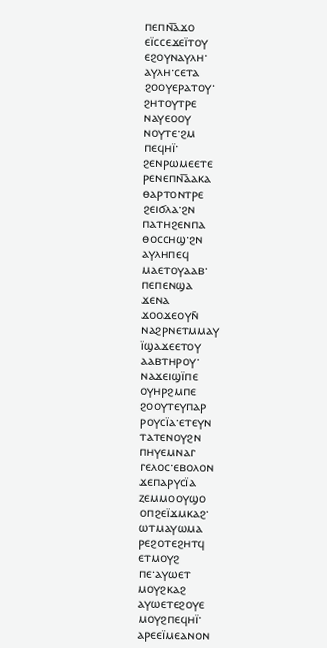ⲡⲉⲡⲛ︤ⲁ︥ϫⲟ
ⲉⲓ̈ⲥⲥⲉϫⲉⲓ̈ⲧⲟⲩ
ⲉϩⲟⲩⲛⲁⲩⲗⲏ·
ⲁⲩⲗⲏ·ⲥⲉⲧⲁ
ϩⲟⲟⲩⲉⲣⲁⲧⲟⲩ·
ϩⲏⲧⲟⲩⲧⲣⲉ
ⲛⲁⲩⲉⲟⲟⲩ
ⲛⲟⲩⲧⲉ·ϩⲙ
ⲡⲉϥⲏⲓ̈·
ϩⲉⲛⲣⲱⲙⲉⲉⲧⲉ
ⲣⲉⲛⲉⲡⲛ︤ⲁ︥ⲁⲕⲁ
ⲑⲁⲣⲧⲟⲛⲧⲣⲉ
ϩⲉⲓϭⲗⲁ·ϩⲛ
ⲡⲁⲧⲏϩⲉⲛⲡⲁ
ⲑⲟⲥⲥⲏϣ·ϩⲛ
ⲁⲩⲗⲏⲡⲉϥ
ⲙⲁⲉⲧⲟⲩⲁⲁⲃ·
ⲡⲉⲡⲉⲛϣⲁ
ϫⲉⲛⲁ
ϫⲟⲟϫⲉⲟⲩⲛ̄
ⲛⲁϩⲣⲛⲉⲧⲙⲙⲁⲩ
ⲓ̈ϣⲁϫⲉⲉⲧⲟⲩ
ⲁⲁⲃⲧⲏⲣⲟⲩ·
ⲛⲁϫⲉⲓϣⲓ̈ⲡⲉ
ⲟⲩⲏⲣϩⲙⲡⲉ
ϩⲟⲟⲩⲧⲉⲩⲡⲁⲣ
ⲣⲟⲩⲥⲓ̈ⲁ·ⲉⲧⲉⲩⲛ
ⲧⲁⲧⲉⲛⲟⲩϩⲛ
ⲡⲏⲩⲉⲙⲛⲁⲅ
ⲅⲉⲗⲟⲥ·ⲉⲃⲟⲗⲟⲛ
ϫⲉⲡⲁⲣⲩⲥⲓ̈ⲁ
ⲍⲉⲙⲙⲟⲟⲩϣⲟ
ⲟⲡϩⲉⲓ̈ϫⲙⲕⲁϩ·
ⲱⲧⲙⲁⲩⲱⲙⲁ
ⲣⲉϩⲟⲧⲉϩⲏⲧϥ
ⲉⲧⲙⲟⲩϩ
ⲡⲉ·ⲁⲩⲱⲉⲧ
ⲙⲟⲩϩⲕⲁϩ
ⲁⲩⲱⲉⲧⲉϩⲟⲩⲉ
ⲙⲟⲩϩⲡⲉϥⲏⲓ̈·
ⲁⲣⲉⲉⲓ̈ⲙⲉⲁⲛⲟⲛ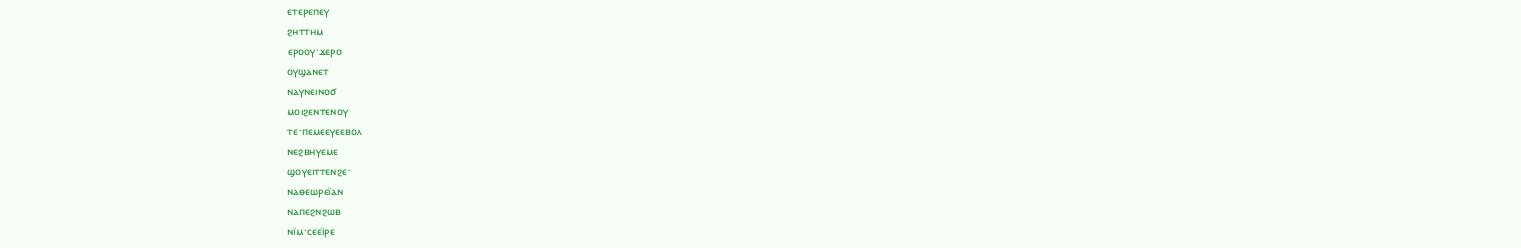ⲉⲧⲉⲣⲉⲡⲉⲩ
ϩⲏⲧⲧⲏⲙ
ⲉⲣⲟⲟⲩ·ϫⲉⲣⲟ
ⲟⲩϣⲁⲛⲉⲧ
ⲛⲁⲩⲛⲉⲓⲛⲟϭ
ⲙⲟⲓϩⲉⲛⲧⲉⲛⲟⲩ
ⲧⲉ·ⲡⲉⲙⲉⲉⲩⲉⲉⲃⲟⲗ
ⲛⲉϩⲃⲏⲩⲉⲙⲉ
ϣⲟⲩⲉⲓⲧⲧⲉⲛϩⲉ·
ⲛⲁⲑⲉⲱⲣⲉⲓ̈ⲁⲛ
ⲛⲁⲡⲉϩⲛϩⲱⲃ
ⲛⲓ̈ⲙ·ⲥⲉⲉⲓ̈ⲣⲉ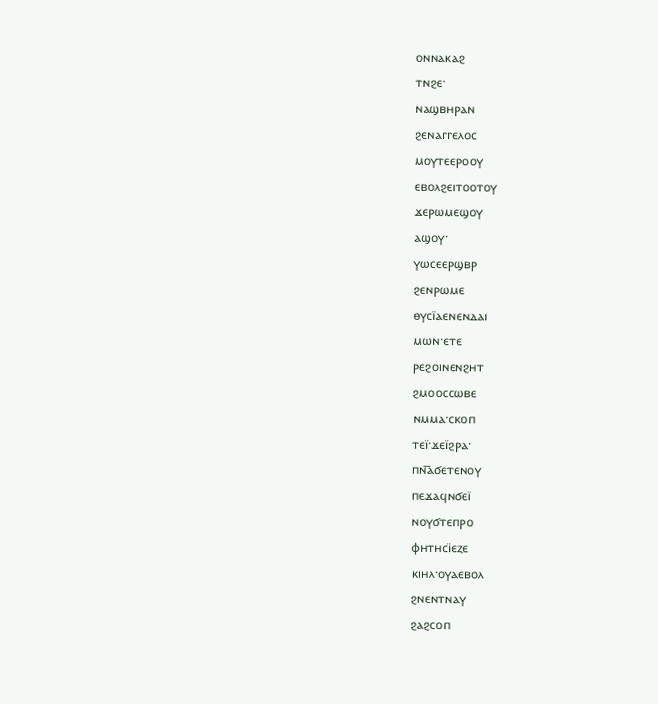ⲟⲛⲛⲁⲕⲁϩ
ⲧⲛϩⲉ·
ⲛⲁϣⲃⲏⲣⲁⲛ
ϩⲉⲛⲁⲅⲅⲉⲗⲟⲥ
ⲙⲟⲩⲧⲉⲉⲣⲟⲟⲩ
ⲉⲃⲟⲗϩⲉⲓⲧⲟⲟⲧⲟⲩ
ϫⲉⲣⲱⲙⲉϣⲟⲩ
ⲁϣⲟⲩ·
ⲩⲱⲥⲉⲉⲣϣⲃⲣ
ϩⲉⲛⲣⲱⲙⲉ
ⲑⲩⲥⲓ̈ⲁⲉⲛⲉⲛⲇⲁⲓ
ⲙⲱⲛ·ⲉⲧⲉ
ⲣⲉϩⲟⲓⲛⲉⲛϩⲏⲧ
ϩⲙⲟⲟⲥⲥⲱⲃⲉ
ⲛⲙⲙⲁ·ⲥⲕⲟⲡ
ⲧⲉⲓ̈·ϫⲉⲓ̈ϩⲣⲁ·
ⲡⲛ︤ⲁ︥ϭⲉⲧⲉⲛⲟⲩ
ⲡⲉϫⲁϥⲛϭⲉⲓ̈
ⲛⲟⲩϭⲧⲉⲡⲣⲟ
ⲫⲏⲧⲏⲥⲓ̈ⲉⲍⲉ
ⲕⲓⲏⲗ·ⲟⲩⲁⲉⲃⲟⲗ
ϩⲛⲉⲛⲧⲛⲁⲩ
ϩⲁϩⲥⲟⲡ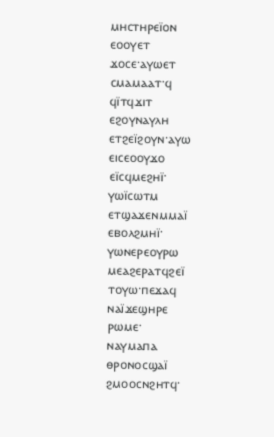ⲙⲏⲥⲧⲏⲣⲉⲓ̈ⲟⲛ
ⲉⲟⲟⲩⲉⲧ
ϫⲟⲥⲉ·ⲁⲩⲱⲉⲧ
ⲥⲙⲁⲙⲁⲁⲧ·ϥ
ϥⲓ̈ⲧϥϫⲓⲧ
ⲉϩⲟⲩⲛⲁⲩⲗⲏ
ⲉⲧϩⲉⲓ̈ϩⲟⲩⲛ·ⲁⲩⲱ
ⲉⲓⲥⲉⲟⲟⲩϫⲟ
ⲉⲓ̈ⲥϥⲙⲉϩⲏⲓ̈·
ⲩⲱⲓ̈ⲥⲱⲧⲙ
ⲉⲧϣⲁϫⲉⲛⲙⲙⲁⲓ̈
ⲉⲃⲟⲗϩⲙⲏⲓ̈·
ⲩⲱⲛⲉⲣⲉⲟⲩⲣⲱ
ⲙⲉⲁϩⲉⲣⲁⲧϥϩⲉⲓ̈
ⲧⲟⲩⲱ·ⲡⲉϫⲁϥ
ⲛⲁⲓ̈ϫⲉϣⲏⲣⲉ
ⲣⲱⲙⲉ·
ⲛⲁⲩⲙⲁⲡⲁ
ⲑⲣⲟⲛⲟⲥϣⲁⲓ̈
ϩⲙⲟⲟⲥⲛϩⲏⲧϥ·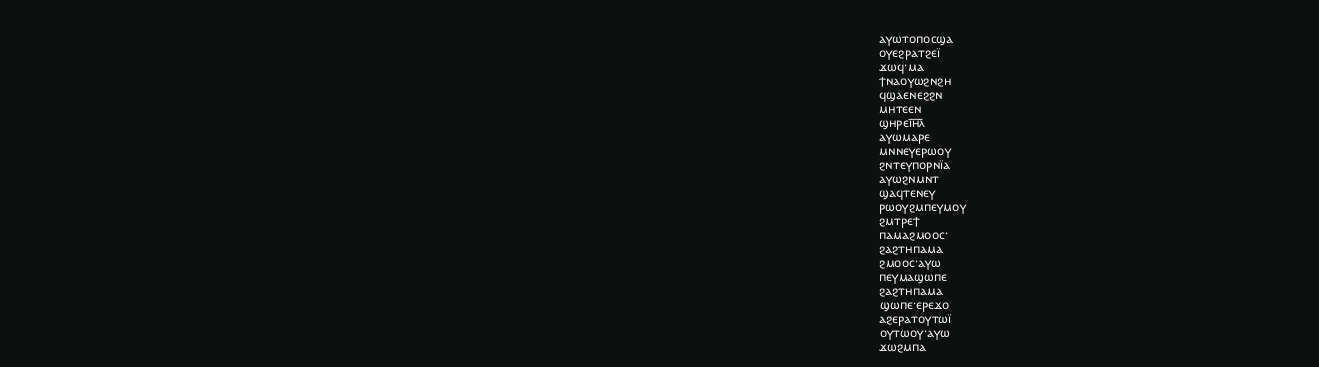ⲁⲩⲱⲧⲟⲡⲟⲥϣⲁ
ⲟⲩⲉϩⲣⲁⲧϩⲉⲓ̈
ϫⲱϥ·ⲙⲁ
ϯⲛⲁⲟⲩⲱϩⲛϩⲏ
ϥϣⲁⲉⲛⲉϩϩⲛ
ⲙⲏⲧⲉⲉⲛ
ϣⲏⲣⲉⲓ︤ⲏ︦ⲗ︥
ⲁⲩⲱⲙⲁⲣⲉ
ⲙⲛⲛⲉⲩⲉⲣⲱⲟⲩ
ϩⲛⲧⲉⲩⲡⲟⲣⲛⲓ̈ⲁ
ⲁⲩⲱϩⲛⲙⲛⲧ
ϣⲁϥⲧⲉⲛⲉⲩ
ⲣⲱⲟⲩϩⲙⲡⲉⲩⲙⲟⲩ
ϩⲙⲧⲣⲉϯ
ⲡⲁⲙⲁϩⲙⲟⲟⲥ·
ϩⲁϩⲧⲏⲡⲁⲙⲁ
ϩⲙⲟⲟⲥ·ⲁⲩⲱ
ⲡⲉⲩⲙⲁϣⲱⲡⲉ
ϩⲁϩⲧⲏⲡⲁⲙⲁ
ϣⲱⲡⲉ·ⲉⲣⲉϫⲟ
ⲁϩⲉⲣⲁⲧⲟⲩⲧⲱⲓ̈
ⲟⲩⲧⲱⲟⲩ·ⲁⲩⲱ
ϫⲱϩⲙⲡⲁ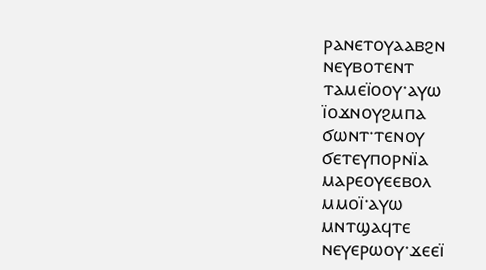ⲣⲁⲛⲉⲧⲟⲩⲁⲁⲃϩⲛ
ⲛⲉⲩⲃⲟⲧⲉⲛⲧ
ⲧⲁⲙⲉⲓ̈ⲟⲟⲩ·ⲁⲩⲱ
ⲓ̈ⲟϫⲛⲟⲩϩⲙⲡⲁ
ϭⲱⲛⲧ·ⲧⲉⲛⲟⲩ
ϭⲉⲧⲉⲩⲡⲟⲣⲛⲓ̈ⲁ
ⲙⲁⲣⲉⲟⲩⲉⲉⲃⲟⲗ
ⲙⲙⲟⲓ̈·ⲁⲩⲱ
ⲙⲛⲧϣⲁϥⲧⲉ
ⲛⲉⲩⲉⲣⲱⲟⲩ·ϫⲉⲉⲓ̈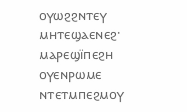ⲟⲩⲱϩϩⲛⲧⲉⲩ
ⲙⲏⲧⲉϣⲁⲉⲛⲉϩ·
ⲙⲁⲣⲉϣⲓ̈ⲡⲉϩⲏ
ⲟⲩⲉⲛⲣⲱⲙⲉ
ⲛⲧⲉⲧⲙⲡⲉϩⲙⲟⲩ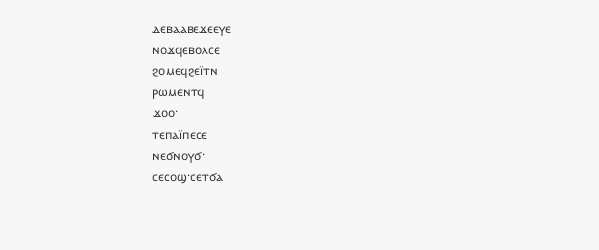ⲇⲉⲃⲁⲁⲃⲉϫⲉⲉⲩⲉ
ⲛⲟϫϥⲉⲃⲟⲗⲥⲉ
ϩⲟⲙⲉϥϩⲉⲓ̈ⲧⲛ
ⲣⲱⲙⲉⲛⲧϥ
ϫⲟⲟ·
ⲧⲉⲡⲁⲓ̈ⲡⲉⲥⲉ
ⲛⲉϭⲛⲟⲩϭ·
ⲥⲉⲥⲟϣ·ⲥⲉⲧϭⲁ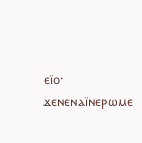ⲉⲓ̈ⲟ·
ϫⲉⲛⲉⲛⲁⲓ̈ⲛⲉⲣⲱⲙⲉ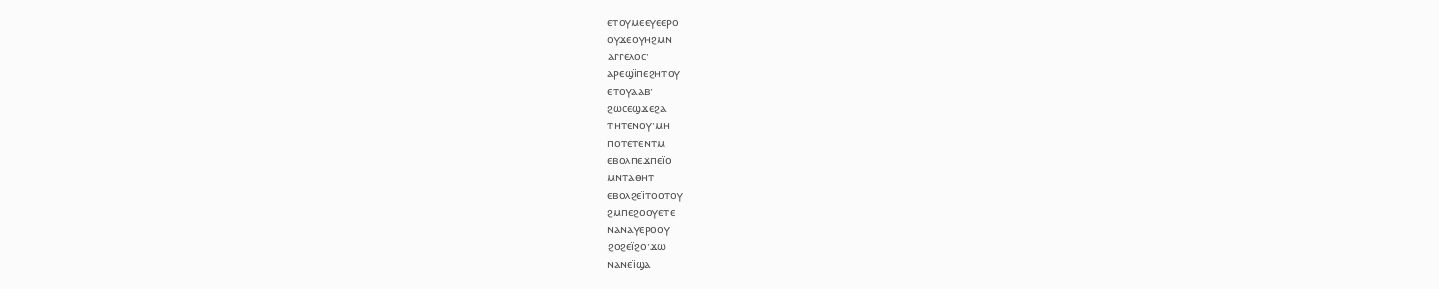ⲉⲧⲟⲩⲙⲉⲉⲩⲉⲉⲣⲟ
ⲟⲩϫⲉⲟⲩⲏϩⲙⲛ
ⲁⲅⲅⲉⲗⲟⲥ·
ⲁⲣⲉϣⲓ̈ⲡⲉϩⲏⲧⲟⲩ
ⲉⲧⲟⲩⲁⲁⲃ·
ϩⲱⲥⲉϣϫⲉϩⲁ
ⲧⲏⲧⲉⲛⲟⲩ·ⲙⲏ
ⲡⲟⲧⲉⲧⲉⲛⲧⲙ
ⲉⲃⲟⲗⲡⲉϫⲡⲉⲓ̈ⲟ
ⲙⲛⲧⲁⲑⲏⲧ
ⲉⲃⲟⲗϩⲉⲓ̈ⲧⲟⲟⲧⲟⲩ
ϩⲙⲡⲉϩⲟⲟⲩⲉⲧⲉ
ⲛⲁⲛⲁⲩⲉⲣⲟⲟⲩ
ϩⲟϩⲉⲓ̈ϩⲟ·ϫⲱ
ⲛⲁⲛⲉⲓ̈ϣⲁ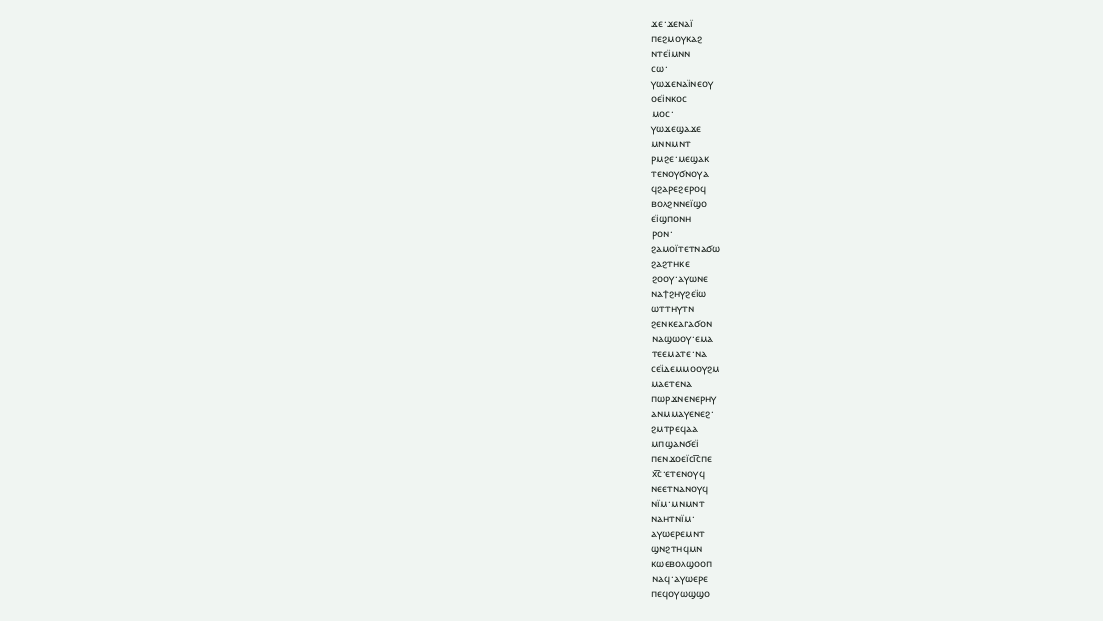ϫⲉ·ϫⲉⲛⲁⲓ̈
ⲡⲉϩⲙⲟⲩⲕⲁϩ
ⲛⲧⲉⲓ̈ⲙⲛⲛ
ⲥⲱ·
ⲩⲱϫⲉⲛⲁⲓ̈ⲛⲉⲟⲩ
ⲟⲉⲓ̈ⲛⲕⲟⲥ
ⲙⲟⲥ·
ⲩⲱϫⲉϣⲁϫⲉ
ⲙⲛⲛⲙⲛⲧ
ⲣⲙϩⲉ·ⲙⲉϣⲁⲕ
ⲧⲉⲛⲟⲩϭⲛⲟⲩⲁ
ϥϩⲁⲣⲉϩⲉⲣⲟϥ
ⲃⲟⲗϩⲛⲛⲉⲓ̈ϣⲟ
ⲉⲓ̈ϣⲡⲟⲛⲏ
ⲣⲟⲛ·
ϩⲁⲙⲟⲓ̈ⲧⲉⲧⲛⲁϭⲱ
ϩⲁϩⲧⲏⲕⲉ
ϩⲟⲟⲩ·ⲁⲩⲱⲛⲉ
ⲛⲁϯϩⲏⲩϩⲉⲓ̈ⲱ
ⲱⲧⲧⲏⲩⲧⲛ
ϩⲉⲛⲕⲉⲁⲅⲁϭⲟⲛ
ⲛⲁϣⲱⲟⲩ·ⲉⲙⲁ
ⲧⲉⲉⲙⲁⲧⲉ·ⲛⲁ
ⲥⲉⲓ̈ⲇⲉⲙⲙⲟⲟⲩϩⲙ
ⲙⲁⲉⲧⲉⲛⲁ
ⲡⲱⲣϫⲛⲉⲛⲉⲣⲏⲩ
ⲁⲛⲙⲙⲁⲩⲉⲛⲉϩ·
ϩⲙⲧⲣⲉϥⲁⲁ
ⲙⲡϣⲁⲛϭⲉⲓ̈
ⲡⲉⲛϫⲟⲉⲓ̈ⲥⲓ︤ⲥ︥ⲡⲉ
ⲭ︤ⲥ︥·ⲉⲧⲉⲛⲟⲩϥ
ⲛⲉⲉⲧⲛⲁⲛⲟⲩϥ
ⲛⲓ̈ⲙ·ⲙⲛⲙⲛⲧ
ⲛⲁⲏⲧⲛⲓ̈ⲙ·
ⲁⲩⲱⲉⲣⲉⲙⲛⲧ
ϣⲛϩⲧⲏϥⲙⲛ
ⲕⲱⲉⲃⲟⲗϣⲟⲟⲡ
ⲛⲁϥ·ⲁⲩⲱⲉⲣⲉ
ⲡⲉϥⲟⲩⲱϣϣⲟ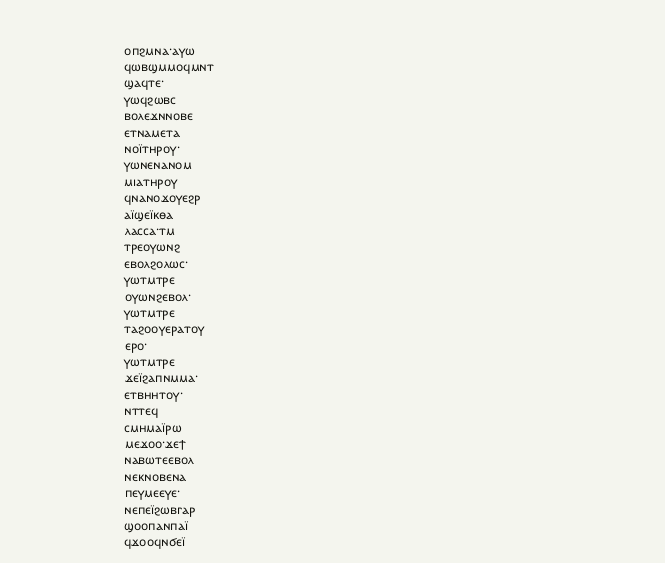ⲟⲡϩⲙⲛⲁ·ⲁⲩⲱ
ϥⲱⲃϣⲙⲙⲟϥⲙⲛⲧ
ϣⲁϥⲧⲉ·
ⲩⲱϥϩⲱⲃⲥ
ⲃⲟⲗⲉϫⲛⲛⲟⲃⲉ
ⲉⲧⲛⲁⲙⲉⲧⲁ
ⲛⲟⲓ̈ⲧⲏⲣⲟⲩ·
ⲩⲱⲛⲉⲛⲁⲛⲟⲙ
ⲙⲓⲁⲧⲏⲣⲟⲩ
ϥⲛⲁⲛⲟϫⲟⲩⲉϩⲣ
ⲁⲓ̈ϣⲉⲓ̈ⲕⲑⲁ
ⲗⲁⲥⲥⲁ·ⲧⲙ
ⲧⲣⲉⲟⲩⲱⲛϩ
ⲉⲃⲟⲗϩⲟⲗⲱⲥ·
ⲩⲱⲧⲙⲧⲣⲉ
ⲟⲩⲱⲛϩⲉⲃⲟⲗ·
ⲩⲱⲧⲙⲧⲣⲉ
ⲧⲁϩⲟⲟⲩⲉⲣⲁⲧⲟⲩ
ⲉⲣⲟ·
ⲩⲱⲧⲙⲧⲣⲉ
ϫⲉⲓ̈ϩⲁⲡⲛⲙⲙⲁ·
ⲉⲧⲃⲏⲏⲧⲟⲩ·
ⲛⲧⲧⲉϥ
ⲥⲙⲏⲙⲁⲓ̈ⲣⲱ
ⲙⲉϫⲟⲟ·ϫⲉϯ
ⲛⲁⲃⲱⲧⲉⲉⲃⲟⲗ
ⲛⲉⲕⲛⲟⲃⲉⲛⲁ
ⲡⲉⲩⲙⲉⲉⲩⲉ·
ⲛⲉⲡⲉⲓ̈ϩⲱⲃⲅⲁⲣ
ϣⲟⲟⲡⲁⲛⲡⲁⲓ̈
ϥϫⲟⲟϥⲛϭⲉⲓ̈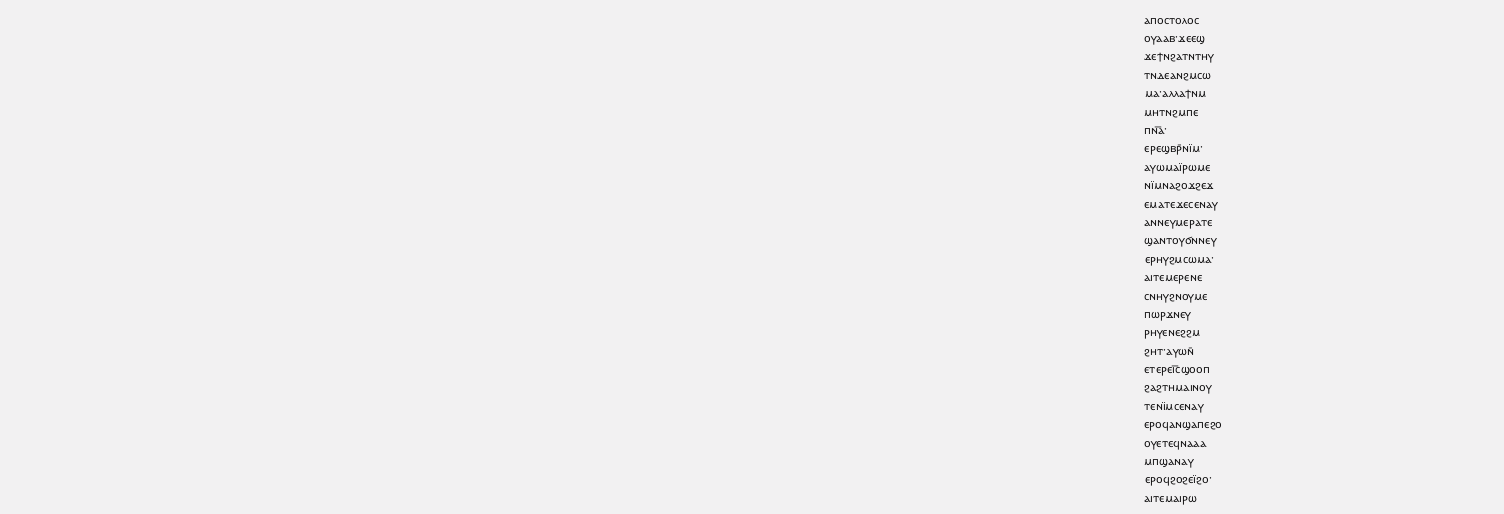ⲁⲡⲟⲥⲧⲟⲗⲟⲥ
ⲟⲩⲁⲁⲃ·ϫⲉⲉϣ
ϫⲉϯⲛϩⲁⲧⲛⲧⲏⲩ
ⲧⲛⲇⲉⲁⲛϩⲙⲥⲱ
ⲙⲁ·ⲁⲗⲗⲁϯⲛⲙ
ⲙⲏⲧⲛϩⲙⲡⲉ
ⲡⲛ︤ⲁ︥·
ⲉⲣⲉϣⲃⲣ̄ⲛⲓ̈ⲙ·
ⲁⲩⲱⲙⲁⲓ̈ⲣⲱⲙⲉ
ⲛⲓ̈ⲙⲛⲁϩⲟϫϩⲉϫ
ⲉⲙⲁⲧⲉϫⲉⲥⲉⲛⲁⲩ
ⲁⲛⲛⲉⲩⲙⲉⲣⲁⲧⲉ
ϣⲁⲛⲧⲟⲩϭⲛⲛⲉⲩ
ⲉⲣⲏⲩϩⲙⲥⲱⲙⲁ·
ⲁⲓⲧⲉⲙⲉⲣⲉⲛⲉ
ⲥⲛⲏⲩϩⲛⲟⲩⲙⲉ
ⲡⲱⲣϫⲛⲉⲩ
ⲣⲏⲩⲉⲛⲉϩϩⲙ
ϩⲏⲧ·ⲁⲩⲱⲛ̄
ⲉⲧⲉⲣⲉⲓ︤ⲥ︥ϣⲟⲟⲡ
ϩⲁϩⲧⲏⲙⲁⲓⲛⲟⲩ
ⲧⲉⲛⲓ̈ⲙⲥⲉⲛⲁⲩ
ⲉⲣⲟϥⲁⲛϣⲁⲡⲉϩⲟ
ⲟⲩⲉⲧⲉϥⲛⲁⲁⲁ
ⲙⲡϣⲁⲛⲁⲩ
ⲉⲣⲟϥϩⲟϩⲉⲓ̈ϩⲟ·
ⲁⲓⲧⲉⲙⲁⲓⲣⲱ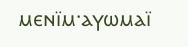ⲙⲉⲛⲓ̈ⲙ·ⲁⲩⲱⲙⲁⲓ̈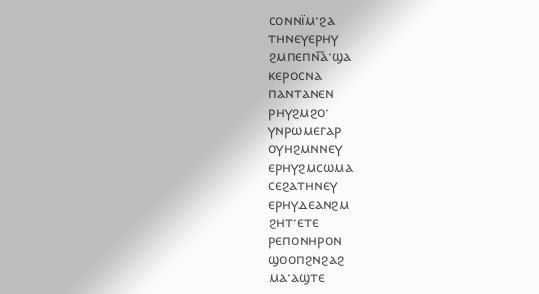ⲥⲟⲛⲛⲓ̈ⲙ·ϩⲁ
ⲧⲏⲛⲉⲩⲉⲣⲏⲩ
ϩⲙⲡⲉⲡⲛ︤ⲁ︥·ϣⲁ
ⲕⲉⲣⲟⲥⲛⲁ
ⲡⲁⲛⲧⲁⲛⲉⲛ
ⲣⲏⲩϩⲙϩⲟ·
ⲩⲛⲣⲱⲙⲉⲅⲁⲣ
ⲟⲩⲏϩⲙⲛⲛⲉⲩ
ⲉⲣⲏⲩϩⲙⲥⲱⲙⲁ
ⲥⲉϩⲁⲧⲏⲛⲉⲩ
ⲉⲣⲏⲩⲇⲉⲁⲛϩⲙ
ϩⲏⲧ·ⲉⲧⲉ
ⲣⲉⲡⲟⲛⲏⲣⲟⲛ
ϣⲟⲟⲡϩⲛϩⲁϩ
ⲙⲁ·ⲁϣⲧⲉ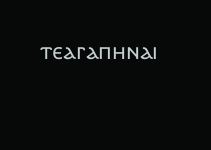ⲧⲉⲁⲅⲁⲡⲏⲛⲁⲓ